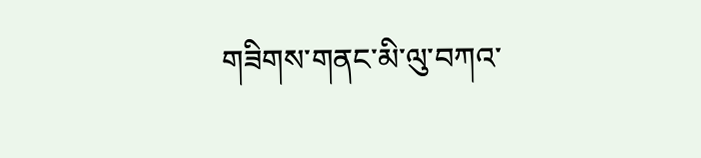གཟིགས་གནང་མི་ལུ་བཀའ་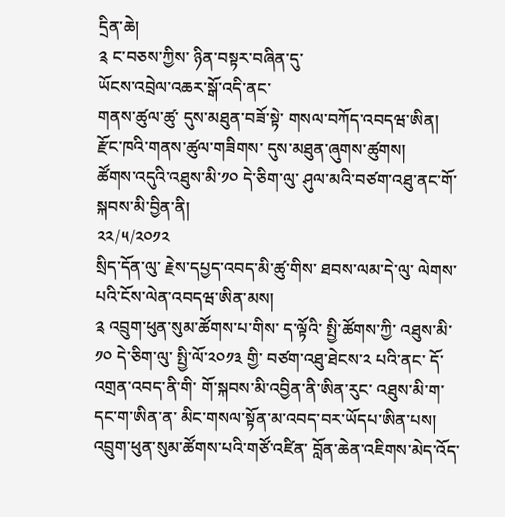དྲིན་ཆེ།
༉ ང་བཅས་ཀྱིས་ ཉིན་བསྟར་བཞིན་དུ་
ཡོངས་འབྲེལ་འཆར་སྒོ་འདི་ནང་
གནས་ཚུལ་ཚུ་ དུས་མཐུན་བཟོ་སྟེ་ གསལ་བཀོད་འབདཝ་ཨིན།
རྫོང་ཁའི་གནས་ཚུལ་གཟིགས་ དུས་མཐུན་ཞུགས་ཚུགས།
ཚོགས་འདུའི་འཐུས་མི་༡༠ དེ་ཅིག་ལུ་ ཤུལ་མའི་བཙག་འཐུ་ནང་གོ་སྐབས་མི་བྱིན་ནི།
༢༢/༥/༢༠༡༢
སྲིད་དོན་ལུ་ རྗེས་དཔྱད་འབད་མི་ཚུ་གིས་ ཐབས་ལམ་དེ་ལུ་ ལེགས་པའི་ངོས་ལེན་འབདཝ་ཨིན་མས།
༉ འབྲུག་ཕུན་སུམ་ཚོགས་པ་གིས་ ད་ལྟོའི་ སྤྱི་ཚོགས་ཀྱི་ འཐུས་མི་༡༠ དེ་ཅིག་ལུ་ སྤྱི་ལོ་༢༠༡༣ གྱི་ བཙག་འཐུ་ཐེངས་༢ པའི་ནང་ དོ་འགྲན་འབད་ནི་གི་ གོ་སྐབས་མི་འབྱིན་ནི་ཨིན་རུང་ འཐུས་མི་ག་དང་ག་ཨིན་ན་ མིང་གསལ་སྟོན་མ་འབད་བར་ཡོདཔ་ཨིན་པས།
འབྲུག་ཕུན་སུམ་ཚོགས་པའི་གཙོ་འཛིན་ བློན་ཆེན་འཇིགས་མེད་འོད་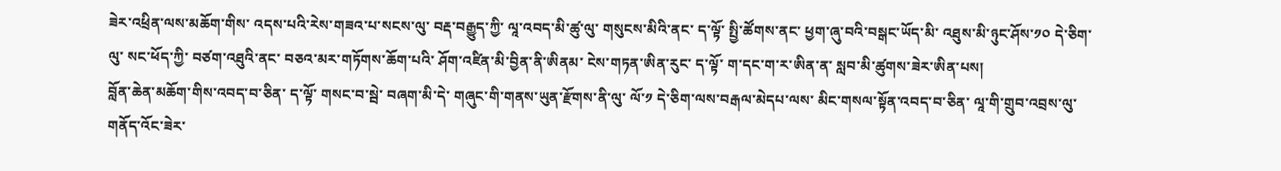ཟེར་འཕྲིན་ལས་མཆོག་གིས་ འདས་པའི་རེས་གཟའ་པ་སངས་ལུ་ བརྡ་བརྒྱུད་ཀྱི་ ལཱ་འབད་མི་ཚུ་ལུ་ གསུངས་མིའི་ནང་ ད་ལྟོ་ སྤྱི་ཚོགས་ནང་ ཕྱག་ཞུ་བའི་བསྒང་ཡོད་མི་ འཐུས་མི་ཉུང་ཤོས་༡༠ དེ་ཅིག་ལུ་ སང་ཕོད་ཀྱི་ བཙག་འཐུའི་ནང་ བཅའ་མར་གཏོགས་ཆོག་པའི་ ཤོག་འཛིན་མི་བྱིན་ནི་ཨིནམ་ ངེས་གཏན་ཨིན་རུང་ ད་ལྟོ་ ག་དང་ག་ར་ཨིན་ན་ སླབ་མི་ཚུགས་ཟེར་ཨིན་པས།
བློན་ཆེན་མཆོག་གིས་འབད་བ་ཅིན་ ད་ལྟོ་ གསང་བ་སྦེ་ བཞག་མི་དེ་ གཞུང་གི་གནས་ཡུན་རྫོགས་ནི་ལུ་ ལོ་༡ དེ་ཅིག་ལས་བརྒལ་མེདཔ་ལས་ མིང་གསལ་སྟོན་འབད་བ་ཅིན་ ལཱ་གི་གྲུབ་འབྲས་ལུ་ གནོད་འོང་ཟེར་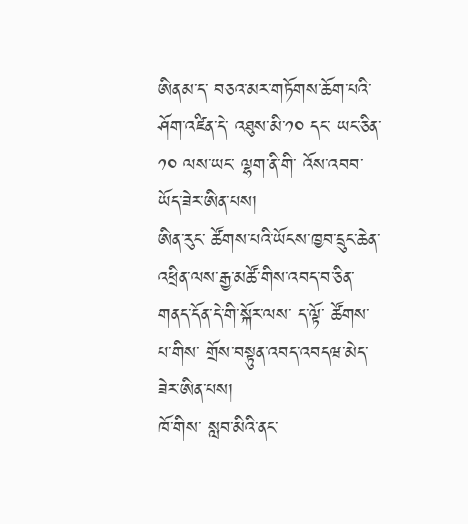ཨིནམ་ད་ བཅའ་མར་གཏོགས་ཆོག་པའི་ཤོག་འཛིན་དེ་ འཐུས་མི་༡༠ དང་ ཡང་ཅིན་༡༠ ལས་ཡང་ ལྷག་ནི་གི་ འོས་འབབ་ཡོད་ཟེར་ཨིན་པས།
ཨིན་རུང་ ཚོགས་པའི་ཡོངས་ཁྱབ་དྲུང་ཆེན་ འཕྲིན་ལས་རྒྱ་མཚོ་གིས་འབད་བ་ཅིན་ གནད་དོན་དེ་གི་སྐོར་ལས་ ད་ལྟོ་ ཚོགས་པ་གིས་ གྲོས་བསྟུན་འབད་འབདཝ་མེད་ཟེར་ཨིན་པས།
ཁོ་གིས་ སླབ་མིའི་ནང་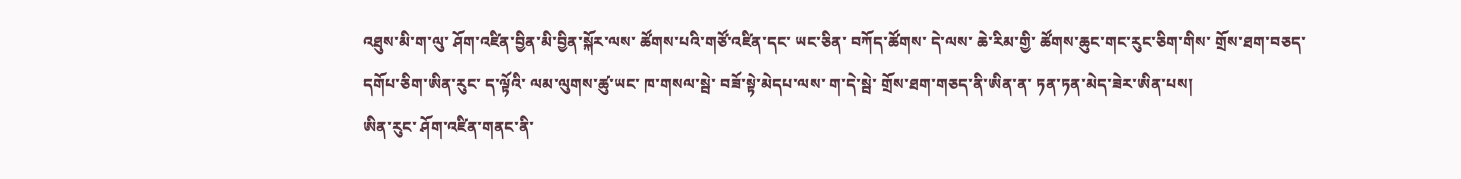འཐུས་མི་ག་ལུ་ ཤོག་འཛིན་བྱིན་མི་བྱིན་སྐོར་ལས་ ཚོགས་པའི་གཙོ་འཛིན་དང་ ཡང་ཅིན་ བཀོད་ཚོགས་ དེ་ལས་ ཆེ་རིམ་གྱི་ ཚོགས་ཆུང་གང་རུང་ཅིག་གིས་ གྲོས་ཐག་བཅད་དགོཔ་ཅིག་ཨིན་རུང་ ད་ལྟོའི་ ལམ་ལུགས་ཚུ་ཡང་ ཁ་གསལ་སྦེ་ བཟོ་སྟེ་མེདཔ་ལས་ ག་དེ་སྦེ་ གྲོས་ཐག་གཅད་ནི་ཨིན་ན་ ཏན་ཏན་མེད་ཟེར་ཨིན་པས།
ཨིན་རུང་ ཤོག་འཛིན་གནང་ནི་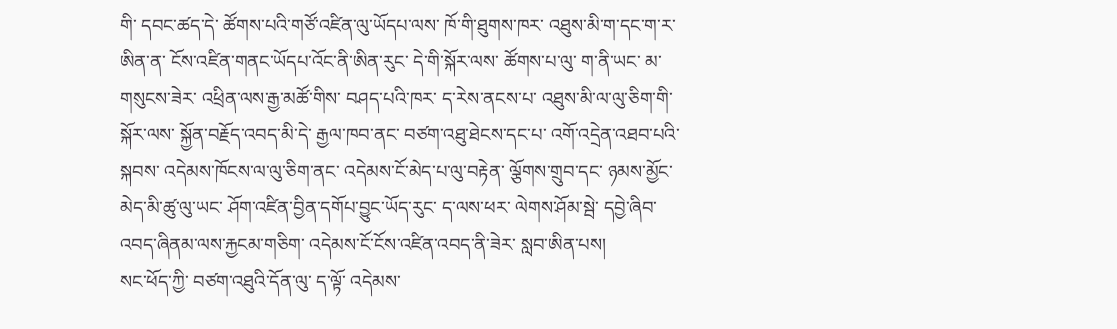གི་ དབང་ཚད་དེ་ ཚོགས་པའི་གཙོ་འཛིན་ལུ་ཡོདཔ་ལས་ ཁོ་གི་ཐུགས་ཁར་ འཐུས་མི་ག་དང་ག་ར་ཨིན་ན་ ངོས་འཛིན་གནང་ཡོདཔ་འོང་ནི་ཨིན་རུང་ དེ་གི་སྐོར་ལས་ ཚོགས་པ་ལུ་ ག་ནི་ཡང་ མ་གསུངས་ཟེར་ འཕྲིན་ལས་རྒྱ་མཚོ་གིས་ བཤད་པའི་ཁར་ ད་རེས་ནངས་པ་ འཐུས་མི་ལ་ལུ་ཅིག་གི་སྐོར་ལས་ སྐྱོན་བརྗོད་འབད་མི་དེ་ རྒྱལ་ཁབ་ནང་ བཙག་འཐུ་ཐེངས་དང་པ་ འགོ་འདྲེན་འཐབ་པའི་སྐབས་ འདེམས་ཁོངས་ལ་ལུ་ཅིག་ནང་ འདེམས་ངོ་མེད་པ་ལུ་བརྟེན་ ལྕོགས་གྲུབ་དང་ ཉམས་མྱོང་མེད་མི་ཚུ་ལུ་ཡང་ ཤོག་འཛིན་བྱིན་དགོཔ་བྱུང་ཡོད་རུང་ ད་ལས་ཕར་ ལེགས་ཤོམ་སྦེ་ དབྱེ་ཞིབ་འབད་ཞིནམ་ལས་རྐྱངམ་གཅིག་ འདེམས་ངོ་ངོས་འཛིན་འབད་ནི་ཟེར་ སླབ་ཨིན་པས།
སང་ཕོད་ཀྱི་ བཙག་འཐུའི་དོན་ལུ་ ད་ལྟོ་ འདེམས་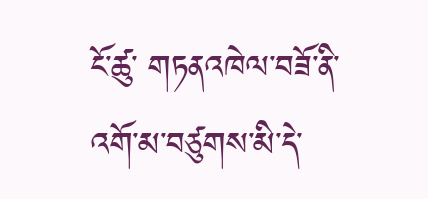ངོ་ཚུ་ གཏནའཁེལ་བཟོ་ནི་ འགོ་མ་བཙུགས་མི་དེ་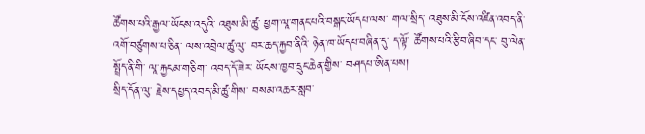ཚོགས་པའི་རྒྱལ་ཡོངས་འདུའི་ འཐུས་མི་ཚུ་ ཕྱག་ལཱ་གནང་པའི་བསྒང་ཡོདཔ་ལས་ གལ་སྲིད་ འཐུས་མི་ངོས་འཛིན་འབད་ནི་ འགོ་བཙུགས་པ་ཅིན་ ལས་འབྲེལ་ཚུ་ལུ་ བར་ཆད་རྐྱབ་ནིའི་ ཉེན་ཁ་ཡོདཔ་བཞིན་དུ་ ད་ལྟོ་ ཚོགས་པའི་རྩིབ་ཞིབ་དང་ བུ་ལེན་སྤྲོད་ནི་གི་ ལཱ་རྐྱངམ་གཅིག་ འབད་དོ་ཟེར་ ཡོངས་ཁྱབ་དྲུང་ཆེན་གྱིས་ བཤདཔ་ཨིན་པས།
སྲིད་དོན་ལུ་ རྗེས་དཔྱད་འབད་མི་ཚུ་གིས་ བསམ་འཆར་སླབ་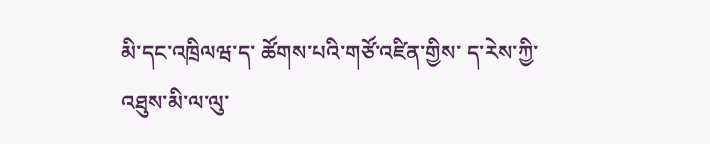མི་དང་འཁྲིལཝ་ད་ ཚོགས་པའི་གཙོ་འཛིན་གྱིས་ ད་རེས་ཀྱི་ འཐུས་མི་ལ་ལུ་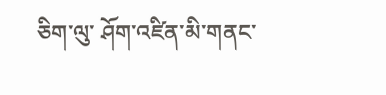ཅིག་ལུ་ ཤོག་འཛིན་མི་གནང་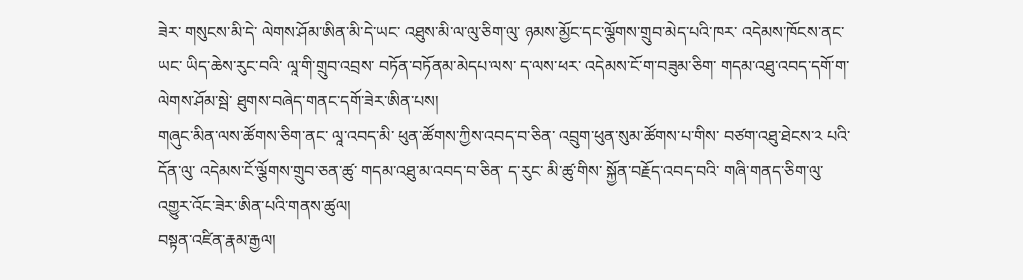ཟེར་ གསུངས་མི་དེ་ ལེགས་ཤོམ་ཨིན་མི་དེ་ཡང་ འཐུས་མི་ལ་ལུ་ཅིག་ལུ་ ཉམས་མྱོང་དང་ལྕོགས་གྲུབ་མེད་པའི་ཁར་ འདེམས་ཁོངས་ནང་ཡང་ ཡིད་ཆེས་རུང་བའི་ ལཱ་གི་གྲུབ་འབྲས་ བཏོན་བཏོནམ་མེདཔ་ལས་ ད་ལས་ཕར་ འདེམས་ངོ་ག་བཟུམ་ཅིག་ གདམ་འཐུ་འབད་དགོ་ག་ ལེགས་ཤོམ་སྦེ་ ཐུགས་བཞེད་གནང་དགོ་ཟེར་ཨིན་པས།
གཞུང་མིན་ལས་ཚོགས་ཅིག་ནང་ ལཱ་འབད་མི་ ཕུན་ཚོགས་ཀྱིས་འབད་བ་ཅིན་ འབྲུག་ཕུན་སུམ་ཚོགས་པ་གིས་ བཙག་འཐུ་ཐེངས་༢ པའི་དོན་ལུ་ འདེམས་ངོ་ལྕོགས་གྲུབ་ཅན་ཚུ་ གདམ་འཐུ་མ་འབད་བ་ཅིན་ ད་རུང་ མི་ཚུ་གིས་ སྐྱོན་བརྗོད་འབད་བའི་ གཞི་གནད་ཅིག་ལུ་ འགྱུར་འོང་ཟེར་ཨིན་པའི་གནས་ཚུལ།
བསྟན་འཛིན་རྣམ་རྒྱལ།